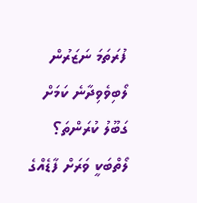ފުރަތަމަ ނަޒަރުން ލޯބިވެވިދާނެ ކަމަށް ގަބޫލު ކުރަންތަ؟
ލޯތްބަކީ ވަރަށް ފާޑެއްގެ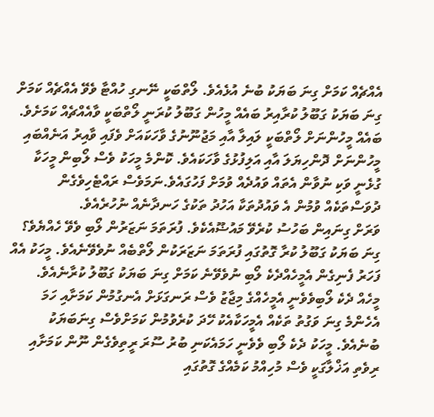އެއްޗެއް ކަމަށް ގިނަ ބަޔަކު ބުނެ އުޅެއެވެ. ލޯތްބަކީ ނޭނގި ހުއްޓާ ވެވޭ އެއްޗެއް ކަމަށް ގިނަ ބަޔަކު ގަބޫލު ކުރާއިރު ބައެއް މީހުން ގަބޫލު ކުރަނީ ލޯތްބަކީ ވާއެއްޗެއް ކަމަށެވެ.
ބައެއް މީހުންނަށް ލޯތްބަކީ ލައިލާ އާއި މަޖުނޫނުގެ ވާހަކައަށް ވެފައި ވާއިރު އަނެއްބައި މީހުންނަށް ދޮންހިޔަލަ އާއި އަލިފުޅުގެ ވާހަކައެވެ. ކޮންމެ މީހަކު ވެސް ލޯބިން މީހަކާ ގުޅެނީ ވަކި ނުވާން އެތައް ވައުދެއް ވުމަށް ފަހުގައެވެ.ނަމަވެސް ރައްޓެހިވެގެން ދުވަސްތަކެއް ވުމުން އެ ވައުދުތަކާ އަހުދު ތަކުގެ ހަނދާނެއް ނުހުރެއެވެ.
ވަރަށް ގިނައިން ބަހުސު ކުރެވޭ މައުޟޫއެކެވެ. ފުރަތަމަ ނަޒަރުން ލޯބި ވެވޭ ހެއްޔެވެ؟ ގިނަ ބަޔަކު ގަބޫލު ކުރާ ގޮތުގައި ފުރަތަމަ ނަޒަރަކުން ލޯތްބެއް ނުވެވޭނެއެވެ. މީހަކު އެއް ފަހަރު ފެނިގެން އެމީހެއްދެކެ ލޯބި ނުވެވޭނެ ކަމަށް ގިނަ ބަޔަކު ގަބޫލު ކުރާނެއެވެ.
މީހެއް ދެކެ ލޯބިވެވެނީ އެމީހެއްގެ މިޖާޒު ވެސް ރަނގަޅަށް އެނގުމުން ކަމަށާއި ހަމަ އެހެންމެ ގިނަ ވަގުތު ތަކެއް އެމީހަކާއެކު ހޭދަ ކުރެވުމުން ކަމަށްވެސް ގިނަބަޔަކު ބުނެއެވެ. މީހަކު ދެކެ ލޯބި ވެވެނީ ހަމައެކަނި ބުރު ސޫރަ ރީތިވެގެން ނޫން ކަމަށާއި ރިވެތި އަޚްލާގަކީ ވެސް މުހިއްމު ކަމެއްގެ ގޮތުގައި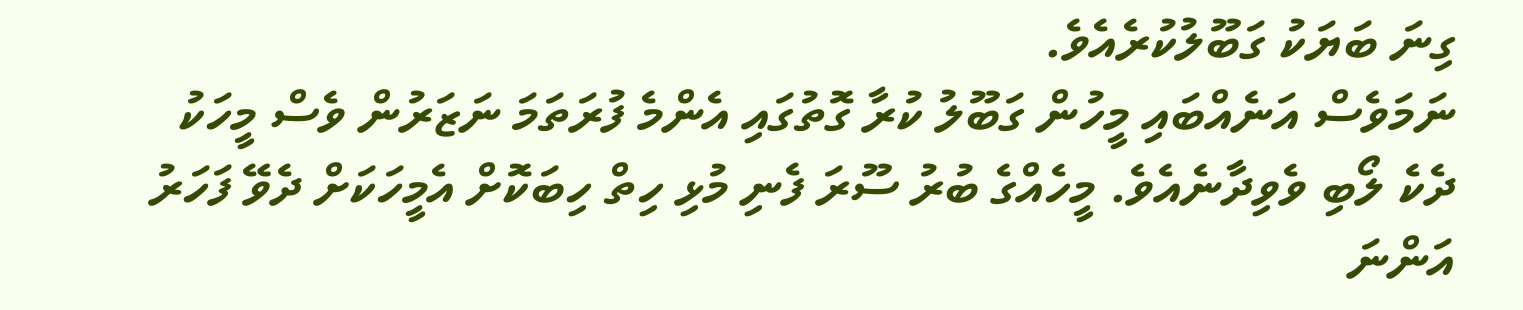ގިނަ ބަޔަކު ގަބޫލުކުރެއެވެ.
ނަމަވެސް އަނެއްބައި މީހުން ގަބޫލު ކުރާ ގޮތުގައި އެންމެ ފުރަތަމަ ނަޒަރުން ވެސް މީހަކު ދެކެ ލޯބި ވެވިދާނެއެވެ. މީހެއްގެ ބުރު ސޫރަ ފެނި މުޅި ހިތް ހިބަކޮށް އެމީހަކަށް ދެވޭ ފަހަރު އަންނަ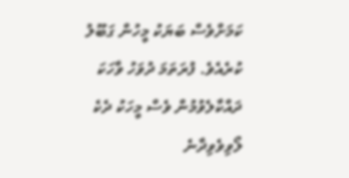ކަމަށްވެސް ބަޔަކު މީހުން ގަބޫލު ކުރެއެވެ. ފުރަތަމަ ދުވަހު ވާހަކަ ދައްކާލެވުމުން ވެސް މީހަކު ދެކެ ލޯވިވެވިދާނެ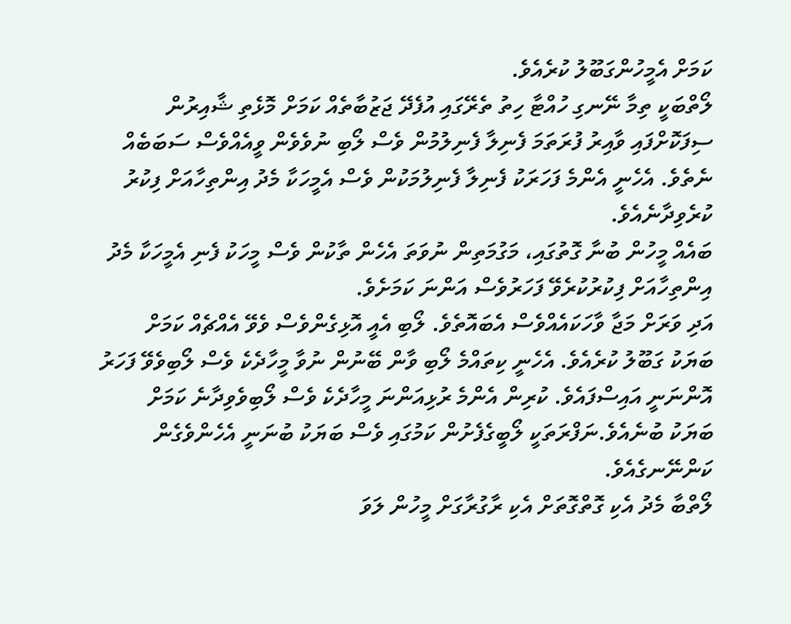ކަމަށް އެމީހުންގަބޫލު ކުރެއެވެ.
ލޯތްބަކީ ތިމާ ނޭނގި ހުއްޓާ ހިތު ތެރޭގައި އުފެދޭ ޖަޒުބާތެއް ކަމަށް މޮޅެތި ޝާއިރުން ސިފަކޮށްފައި ވާއިރު ފުރަތަމަ ފެނިލާ ފެނިލުމުން ވެސް ލޯބި ނުވެވެން ވީއެއްވެސް ސަބަބެއް ނެތެވެ. އެހެނީ އެންމެ ފަހަރަކު ފެނިލާ ފެނިލުމަކުން ވެސް އެމީހަކާ މެދު އިންތިހާއަށް ފިކުރު ކުރެވިދާނެއެވެ.
ބައެއް މީހުން ބުނާ ގޮތުގައި، މަގުމަތިން ނުވަތަ އެހެން ތާކުން ވެސް މީހަކު ފެނި އެމީހަކާ މެދު އިންތިހާއަށް ފިކުރުކުރެވޭ ފަހަރުވެސް އަންނަ ކަމަށެވެ.
އަދި ވަރަށް މަޖާ ވާހަކައެއްވެސް އެބައޮތެވެ. ލޯބި އެއީ އޮޅިގެންވެސް ވެވޭ އެއްޗެއް ކަމަށް ބަޔަކު ގަބޫލު ކުރެއެވެ. އެހެނީ ކިތައްމެ ލޯބި ވާން ބޭނުން ނުވާ މީހާދެކެ ވެސް ލޯބިވެވޭ ފަހަރު އޮންނަނީ އައިސްފައެވެ. ކުރިން އެންމެ ރުޅިއަންނަ މީހާދެކެ ވެސް ލޯބިވެވިދާނެ ކަމަށް ބަޔަކު ބުނެއެވެ.ނަފްރަތަކީ ލޯބީގެފެށުން ކަމުގައި ވެސް ބަޔަކު ބުނަނީ އެހެންވެގެން ކަންނޭނގެއެވެ.
ލޯތްބާ މެދު އެކި ގޮތްގޮތަށް އެކި ރާގުރާގަށް މީހުން ލަވަ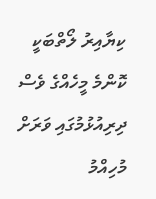ކިޔާއިރު ލޯތްބަކީ ކޮންމެ މީހެއްގެ ވެސް ދިރިއުޅުމުގައި ވަރަށް މުހިއްމު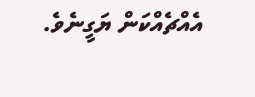އެއްޗެއްކަން ޔަގީނެވެ.